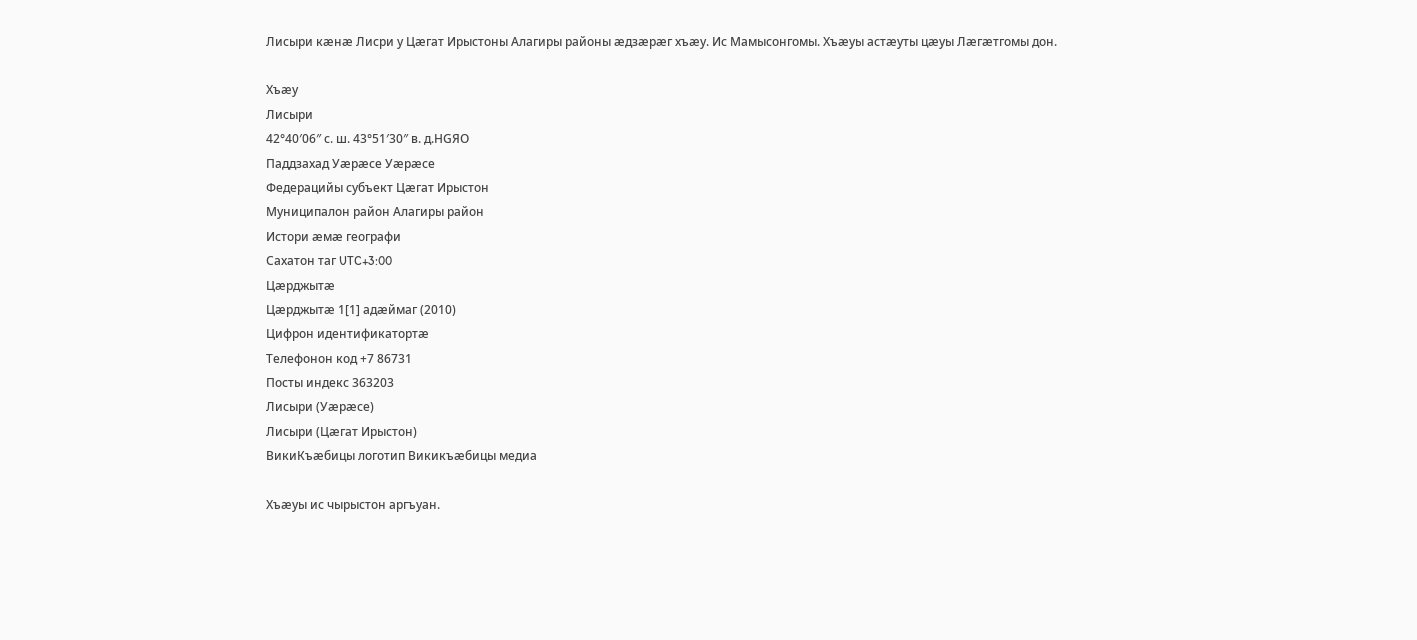Лисыри кæнæ Лисри у Цæгат Ирыстоны Алагиры районы æдзæрæг хъæу. Ис Мамысонгомы. Хъæуы астæуты цæуы Лæгæтгомы дон.

Хъæу
Лисыри
42°40′06″ с. ш. 43°51′30″ в. д.HGЯO
Паддзахад Уæрæсе Уæрæсе
Федерацийы субъект Цæгат Ирыстон
Муниципалон район Алагиры район
Истори æмæ географи
Сахатон таг UTC+3:00
Цæрджытæ
Цæрджытæ 1[1] адæймаг (2010)
Цифрон идентификатортæ
Телефонон код +7 86731
Посты индекс 363203
Лисыри (Уæрæсе)
Лисыри (Цæгат Ирыстон)
ВикиКъæбицы логотип Викикъæбицы медиа

Хъæуы ис чырыстон аргъуан.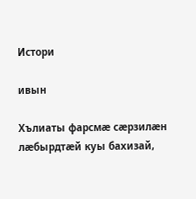Истори

ивын

Хълиаты фарсмæ сæрзилæн лæбырдтæй куы бахизай,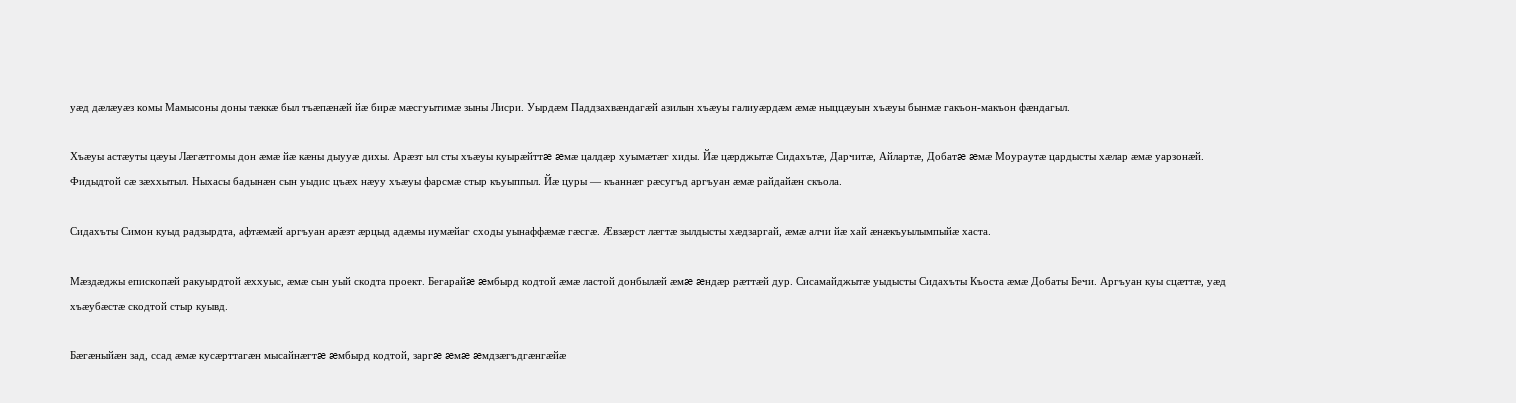уæд дæлæуæз комы Мамысоны доны тæккæ был тъæпæнæй йæ бирæ мæсгуытимæ зыны Лисри. Уырдæм Паддзахвæндагæй азилын хъæуы галиуæрдæм æмæ ныццæуын хъæуы бынмæ гакъон-макъон фæндагыл.

Хъæуы астæуты цæуы Лæгæтгомы дон æмæ йæ кæны дыууæ дихы. Арæзт ыл сты хъæуы куырæйттæ æмæ цалдæр хуымæтæг хиды. Йæ цæрджытæ Сидахътæ, Дарчитæ, Айлартæ, Добатæ æмæ Моураутæ цардысты хæлар æмæ уарзонæй. Фидыдтой сæ зæххытыл. Ныхасы бадынæн сын уыдис цъæх нæуу хъæуы фарсмæ стыр къуыппыл. Йæ цуры — къаннæг рæсугъд аргъуан æмæ райдайæн скъола.

Сидахъты Симон куыд радзырдта, афтæмæй аргъуан арæзт æрцыд адæмы иумæйаг сходы уынаффæмæ гæсгæ. Æвзæрст лæгтæ зылдысты хæдзаргай, æмæ алчи йæ хай æнæкъуылымпыйæ хаста.

Мæздæджы епископæй ракуырдтой æххуыс, æмæ сын уый скодта проект. Бегарайæ æмбырд кодтой æмæ ластой донбылæй æмæ æндæр рæттæй дур. Сисамайджытæ уыдысты Сидахъты Къоста æмæ Добаты Бечи. Аргъуан куы сцæттæ, уæд хъæубæстæ скодтой стыр куывд.

Бæгæныйæн зад, ссад æмæ кусæрттагæн мысайнæгтæ æмбырд кодтой, заргæ æмæ æмдзæгъдгæнгæйæ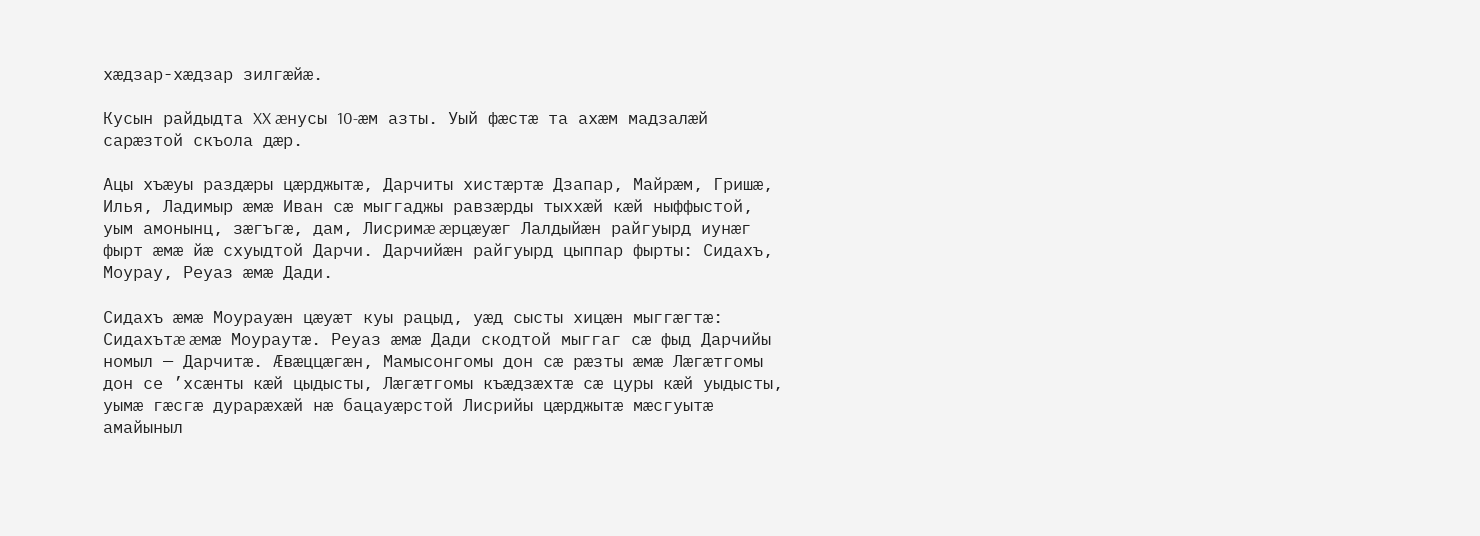хæдзар-хæдзар зилгæйæ.

Кусын райдыдта XX æнусы 10-æм азты. Уый фæстæ та ахæм мадзалæй сарæзтой скъола дæр.

Ацы хъæуы раздæры цæрджытæ, Дарчиты хистæртæ Дзапар, Майрæм, Гришæ, Илья, Ладимыр æмæ Иван сæ мыггаджы равзæрды тыххæй кæй ныффыстой, уым амонынц, зæгъгæ, дам, Лисримæ æрцæуæг Лалдыйæн райгуырд иунæг фырт æмæ йæ схуыдтой Дарчи. Дарчийæн райгуырд цыппар фырты: Сидахъ, Моурау, Реуаз æмæ Дади.

Сидахъ æмæ Моурауæн цæуæт куы рацыд, уæд сысты хицæн мыггæгтæ: Сидахътæ æмæ Моураутæ. Реуаз æмæ Дади скодтой мыггаг сæ фыд Дарчийы номыл — Дарчитæ. Æвæццæгæн, Мамысонгомы дон сæ рæзты æмæ Лæгæтгомы дон се ’хсæнты кæй цыдысты, Лæгæтгомы къæдзæхтæ сæ цуры кæй уыдысты, уымæ гæсгæ дурарæхæй нæ бацауæрстой Лисрийы цæрджытæ мæсгуытæ амайыныл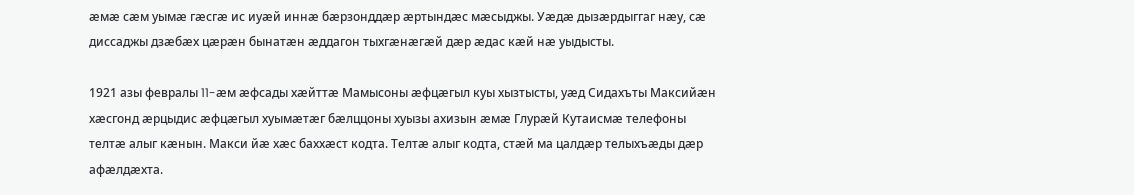æмæ сæм уымæ гæсгæ ис иуæй иннæ бæрзонддæр æртындæс мæсыджы. Уæдæ дызæрдыггаг нæу, сæ диссаджы дзæбæх цæрæн бынатæн æддагон тыхгæнæгæй дæр æдас кæй нæ уыдысты.

1921 азы февралы 11-æм æфсады хæйттæ Мамысоны æфцæгыл куы хызтысты, уæд Сидахъты Максийæн хæсгонд æрцыдис æфцæгыл хуымæтæг бæлццоны хуызы ахизын æмæ Глурæй Кутаисмæ телефоны телтæ алыг кæнын. Макси йæ хæс баххæст кодта. Телтæ алыг кодта, стæй ма цалдæр телыхъæды дæр афæлдæхта.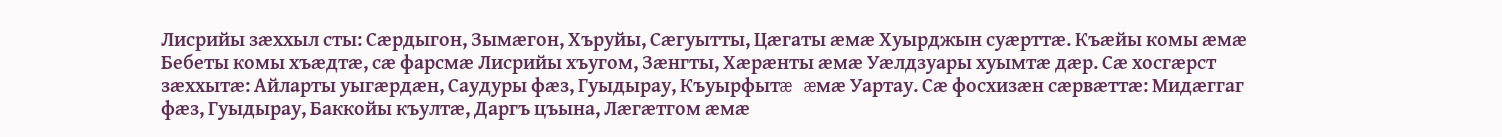Лисрийы зæххыл сты: Сæрдыгон, Зымæгон, Хъруйы, Сæгуытты, Цæгаты æмæ Хуырджын суæрттæ. Къæйы комы æмæ Бебеты комы хъæдтæ, сæ фарсмæ Лисрийы хъугом, Зæнгты, Хæрæнты æмæ Уæлдзуары хуымтæ дæр. Сæ хосгæрст зæххытæ: Айларты уыгæрдæн, Саудуры фæз, Гуыдырау, Къуырфытæ æмæ Уартау. Сæ фосхизæн сæрвæттæ: Мидæггаг фæз, Гуыдырау, Баккойы къултæ, Даргъ цъына, Лæгæтгом æмæ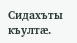Сидахъты къултæ.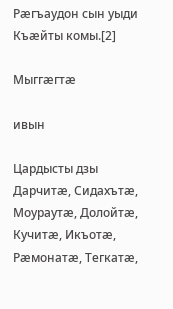Рæгъаудон сын уыди Къæйты комы.[2]

Мыггæгтæ

ивын

Цардысты дзы Дарчитæ, Сидахътæ, Моураутæ, Долойтæ, Кучитæ, Икъотæ, Рæмонатæ, Тегкатæ,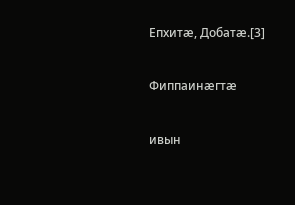Епхитæ, Добатæ.[3]

Фиппаинæгтæ

ивын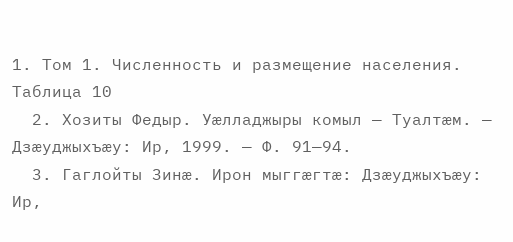1. Том 1. Численность и размещение населения. Таблица 10
  2. Хозиты Федыр. Уæлладжыры комыл — Туалтæм. — Дзæуджыхъæу: Ир, 1999. — Ф. 91—94.
  3. Гаглойты Зинæ. Ирон мыггæгтæ: Дзæуджыхъæу: Ир,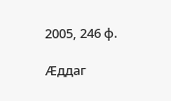2005, 246 ф.

Æддаг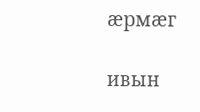æрмæг

ивын